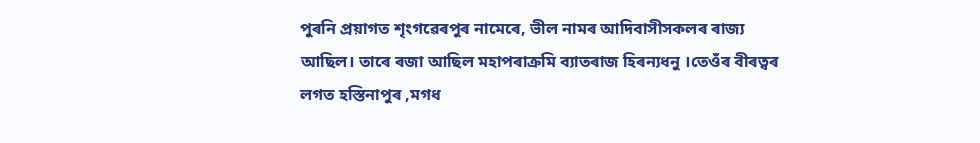পুৰনি প্ৰয়াগত শৃংগৱেৰপুৰ নামেৰে, ভীল নামৰ আদিবাসীসকলৰ ৰাজ্য আছিল। তাৰে ৰজা আছিল মহাপৰাক্ৰমি ব্যাতৰাজ হিৰন্যধনু ।তেওঁৰ বীৰত্বৰ লগত হস্তিনাপুৰ ,মগধ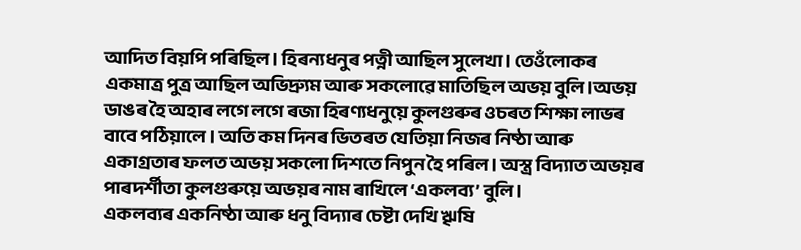আদিত বিয়পি পৰিছিল। হিৰন্যধনুৰ পত্নী আছিল সুলেখা। তেওঁলোকৰ একমাত্ৰ পুত্ৰ আছিল অভিদ্ৰ্যুম আৰু সকলোৱে মাতিছিল অভয় বুলি।অভয় ডাঙৰ হৈ অহাৰ লগে লগে ৰজা হিৰণ্যধনুয়ে কুলগুৰুৰ ওচৰত শিক্ষা লাভৰ বাবে পঠিয়ালে । অতি কম দিনৰ ভিতৰত যেতিয়া নিজৰ নিষ্ঠা আৰু একাগ্ৰতাৰ ফলত অভয় সকলো দিশতে নিপুন হৈ পৰিল। অস্ত্ৰ বিদ্যাত অভয়ৰ পাৰদৰ্শীতা কুলগুৰুয়ে অভয়ৰ নাম ৰাখিলে ‘একলব্য’ বুলি।
একলব্যৰ একনিষ্ঠা আৰু ধনু বিদ্যাৰ চেষ্টা দেখি ৠষি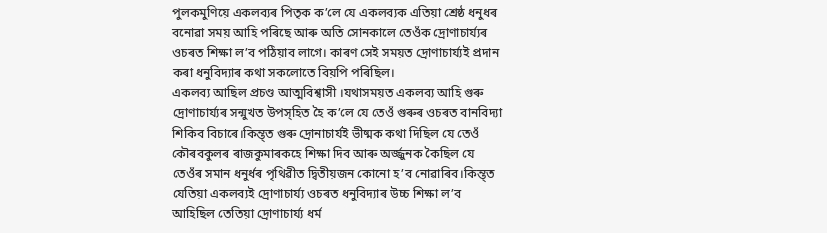পুলকমুণিয়ে একলব্যৰ পিতৃক ক’লে যে একলব্যক এতিয়া শ্ৰেষ্ঠ ধনুধৰ বনোৱা সময় আহি পৰিছে আৰু অতি সোনকালে তেওঁক দ্ৰোণাচাৰ্য্যৰ ওচৰত শিক্ষা ল’ব পঠিয়াব লাগে। কাৰণ সেই সময়ত দ্ৰোণাচাৰ্য্যই প্ৰদান কৰা ধনুবিদ্যাৰ কথা সকলোতে বিয়পি পৰিছিল।
একলব্য আছিল প্ৰচণ্ড আত্মবিশ্বাসী ।যথাসময়ত একলব্য আহি গুৰু দ্ৰোণাচাৰ্য্যৰ সন্মুখত উপস্হিত হৈ ক’লে যে তেওঁ গুৰুৰ ওচৰত বানবিদ্যা শিকিব বিচাৰে।কিন্ত্ত গুৰু দ্ৰোনাচাৰ্যই ভীষ্মক কথা দিছিল যে তেওঁ কৌৰবকুলৰ ৰাজকুমাৰকহে শিক্ষা দিব আৰু অৰ্জ্জুনক কৈছিল যে তেওঁৰ সমান ধনুৰ্ধৰ পৃথিৱীত দ্বিতীয়জন কোনো হ’ব নোৱাৰিব।কিন্ত্ত যেতিয়া একলব্যই দ্ৰোণাচাৰ্য্য ওচৰত ধনুবিদ্যাৰ উচ্চ শিক্ষা ল’ব আহিছিল তেতিয়া দ্ৰোণাচাৰ্য্য ধৰ্ম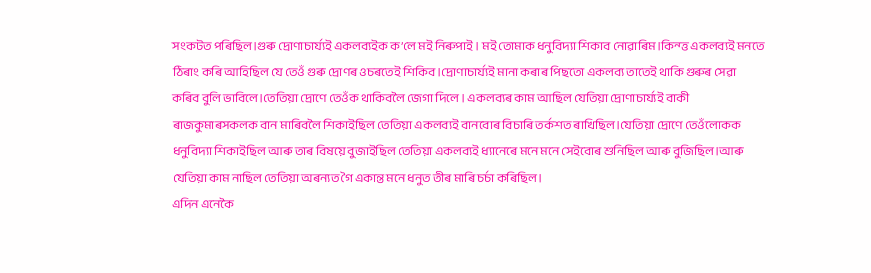সংকটত পৰিছিল।গুৰু দ্ৰোণাচাৰ্য্যই একলব্যইক ক’লে মই নিৰুপাই । মই তোমাক ধনুবিদ্যা শিকাব নোৱাৰিম।কিন্ত্ত একলব্যই মনতে ঠিৰাং কৰি আহিছিল যে তেওঁ গুৰু দ্ৰোণৰ ওচৰতেই শিকিব।দ্ৰোণাচাৰ্য্যই মানা কৰাৰ পিছতো একলব্য তাতেই থাকি গুৰুৰ সেৱা কৰিব বুলি ভাবিলে।তেতিয়া দ্ৰোণে তেওঁক থাকিবলৈ জেগা দিলে । একলব্যৰ কাম আছিল যেতিয়া দ্ৰোণাচাৰ্য্যই বাকী ৰাজকুমাৰসকলক বান মাৰিবলৈ শিকাইছিল তেতিয়া একলব্যই বানবোৰ বিচাৰি তৰ্কশত ৰাখিছিল।যেতিয়া দ্ৰোণে তেওঁলোকক ধনুবিদ্যা শিকাইছিল আৰু তাৰ বিষয়ে বুজাইছিল তেতিয়া একলব্যই ধ্যানেৰে মনে মনে সেইবোৰ শুনিছিল আৰু বুজিছিল।আৰু যেতিয়া কাম নাছিল তেতিয়া অৰন্যত গৈ একান্ত মনে ধনুত তীৰ মাৰি চৰ্চা কৰিছিল।
এদিন এনেকৈ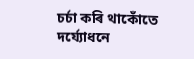চৰ্চা কৰি থাকোঁতে দৰ্য্যোধনে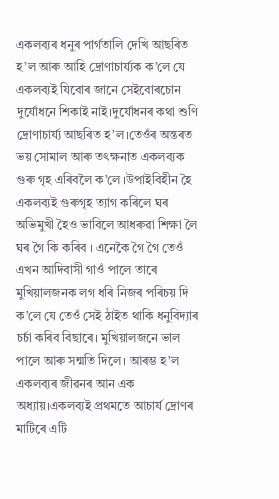একলব্যৰ ধনুৰ পাৰ্গতালি দেখি আছৰিত হ’ল আৰু আহি দ্ৰোণাচাৰ্য্যক ক’লে যে একলব্যই যিবোৰ জানে সেইবোৰচোন দুৰ্যোধনে শিকাই নাই।দুৰ্যোধনৰ কথা শুণি দ্ৰোণাচাৰ্য্য আছৰিত হ’ল।তেওঁৰ অন্তৰত ভয় সোমাল আৰু তৎক্ষনাত একলব্যক গুৰু গৃহ এৰিবলৈ ক’লে ।উপাইবিহীন হৈ
একলব্যই গুৰুগৃহ ত্যাগ কৰিলে ঘৰ অভিমুখী হৈও ভাবিলে আধৰুৱা শিক্ষা লৈ ঘৰ গৈ কি কৰিব । এনেকৈ গৈ গৈ তেওঁ এখন আদিবাসী গাওঁ পালে তাৰে মুখিয়ালজনক লগ ধৰি নিজৰ পৰিচয় দি ক’লে যে তেওঁ সেই ঠাইত থাকি ধনুবিদ্যাৰ চৰ্চা কৰিব বিছাৰে। মুখিয়ালজনে ভাল পালে আৰু সন্মতি দিলে। আৰম্ভ হ’ল একলব্যৰ জীৱনৰ আন এক অধ্যায়।একলব্যই প্ৰথমতে আচাৰ্য দ্ৰোণৰ মাটিৰে এটি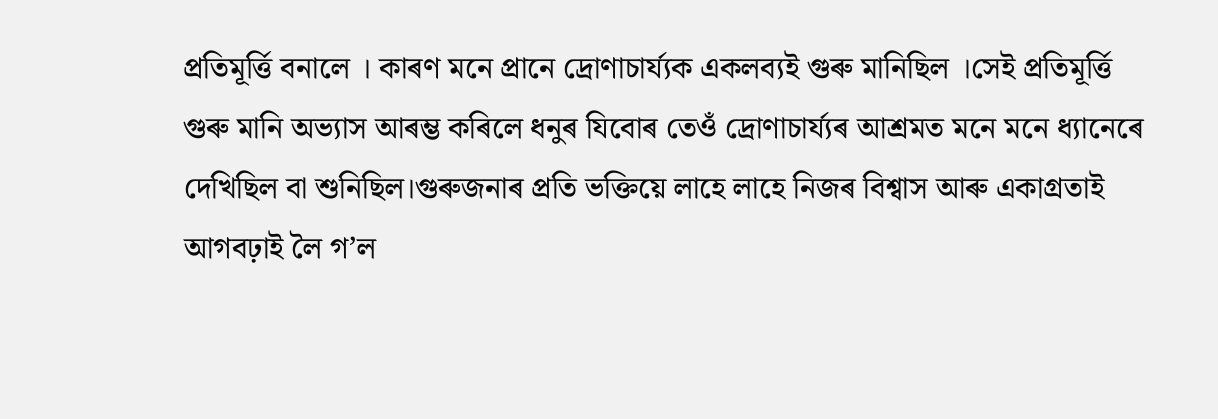প্ৰতিমূৰ্ত্তি বনালে । কাৰণ মনে প্ৰানে দ্ৰোণাচাৰ্য্যক একলব্যই গুৰু মানিছিল ।সেই প্ৰতিমূৰ্ত্তি গুৰু মানি অভ্যাস আৰম্ভ কৰিলে ধনুৰ যিবোৰ তেওঁ দ্ৰোণাচাৰ্য্যৰ আশ্ৰমত মনে মনে ধ্যানেৰে দেখিছিল বা শুনিছিল।গুৰুজনাৰ প্ৰতি ভক্তিয়ে লাহে লাহে নিজৰ বিশ্বাস আৰু একাগ্ৰতাই আগবঢ়াই লৈ গ’ল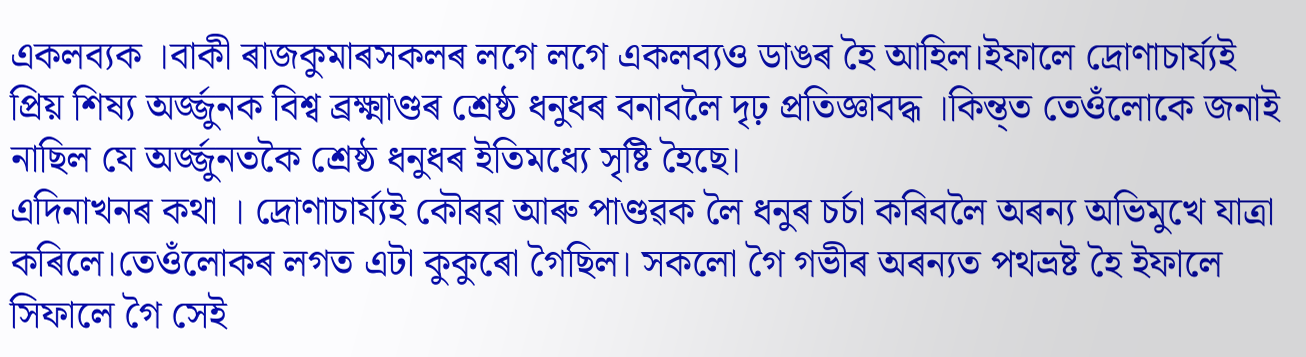একলব্যক ।বাকী ৰাজকুমাৰসকলৰ লগে লগে একলব্যও ডাঙৰ হৈ আহিল।ইফালে দ্ৰোণাচাৰ্য্যই প্ৰিয় শিষ্য অৰ্জ্জুনক বিশ্ব ব্ৰক্ষ্মাণ্ডৰ শ্ৰেষ্ঠ ধনুধৰ বনাবলৈ দৃঢ় প্ৰতিজ্ঞাবদ্ধ ।কিন্ত্ত তেওঁলোকে জনাই নাছিল যে অৰ্জ্জুনতকৈ শ্ৰেষ্ঠ ধনুধৰ ইতিমধ্যে সৃষ্টি হৈছে।
এদিনাখনৰ কথা । দ্ৰোণাচাৰ্য্যই কৌৰৱ আৰু পাণ্ডৱক লৈ ধনুৰ চৰ্চা কৰিবলৈ অৰন্য অভিমুখে যাত্ৰা কৰিলে।তেওঁলোকৰ লগত এটা কুকুৰো গৈছিল। সকলো গৈ গভীৰ অৰন্যত পথভ্ৰষ্ট হৈ ইফালে সিফালে গৈ সেই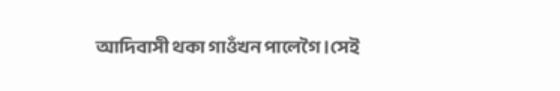আদিবাসী থকা গাওঁখন পালেগৈ ।সেই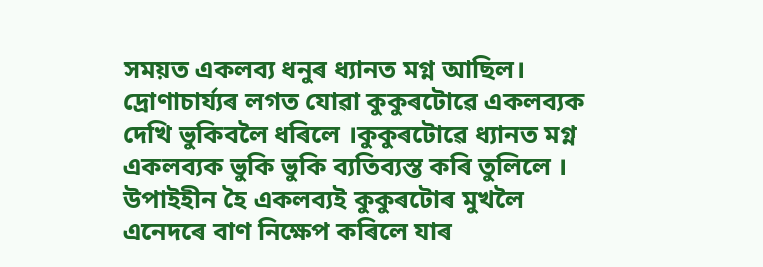সময়ত একলব্য ধনুৰ ধ্যানত মগ্ন আছিল। দ্ৰোণাচাৰ্য্যৰ লগত যোৱা কুকুৰটোৱে একলব্যক দেখি ভুকিবলৈ ধৰিলে ।কুকুৰটোৱে ধ্যানত মগ্ন একলব্যক ভুকি ভুকি ব্যতিব্যস্ত কৰি তুলিলে । উপাইহীন হৈ একলব্যই কুকুৰটোৰ মুখলৈ এনেদৰে বাণ নিক্ষেপ কৰিলে যাৰ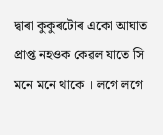দ্বাৰা কুকুৰটোৰ একো আঘাত প্ৰাপ্ত নহওক কেৱল যাতে সি মনে মনে থাকে । লগে লগে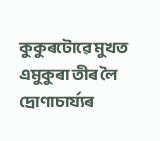কুকুৰটোৱে মুখত এমুকুৰা তীৰ লৈ দ্ৰোণাচাৰ্য্যৰ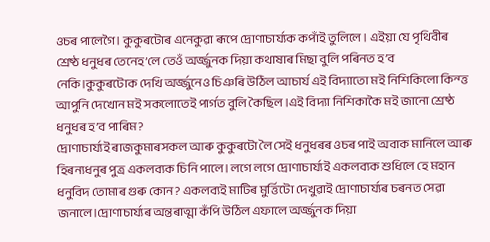ওচৰ পালেগৈ। কুকুৰটোৰ এনেকুৱা ৰূপে দ্ৰোণাচাৰ্য্যক কপাঁই তুলিলে । এইয়া যে পৃথিবীৰ শ্ৰেষ্ঠ ধনুধৰ তেনেহ’লে তেওঁ অৰ্জ্জুনক দিয়া কথাষাৰ মিছা বুলি পৰিনত হ’ব নেকি।কুকুৰটোক দেখি অৰ্জ্জুনেও চিঞৰি উঠিল আচাৰ্য এই বিদ্যাতো মই নিশিকিলো কিন্ত্ত আপুনি দেখোন মই সকলোতেই পাৰ্গত বুলি কৈছিল ।এই বিদ্যা নিশিকাকৈ মই জানো শ্ৰেষ্ঠ ধনুধৰ হ’ব পাৰিম?
দ্ৰোণাচাৰ্য্যই ৰাজকুমাৰসকল আৰু কুকুৰটো লৈ সেই ধনুধৰৰ ওচৰ পাই অবাক মানিলে আৰু হিৰন্যধনুৰ পুত্ৰ একলব্যক চিনি পালে। লগে লগে দ্ৰোণাচাৰ্য্যই একলব্যক শুধিলে হে মহান ধনুবিদ তোমাৰ গুৰু কোন? একলব্যই মাটিৰ মুৰ্ত্তিটো দেখুৱাই দ্ৰোণাচাৰ্য্যৰ চৰনত সেৱা জনালে।দ্ৰোণাচাৰ্য্যৰ অন্তৰাত্মা কঁপি উঠিল এফালে অৰ্জ্জুনক দিয়া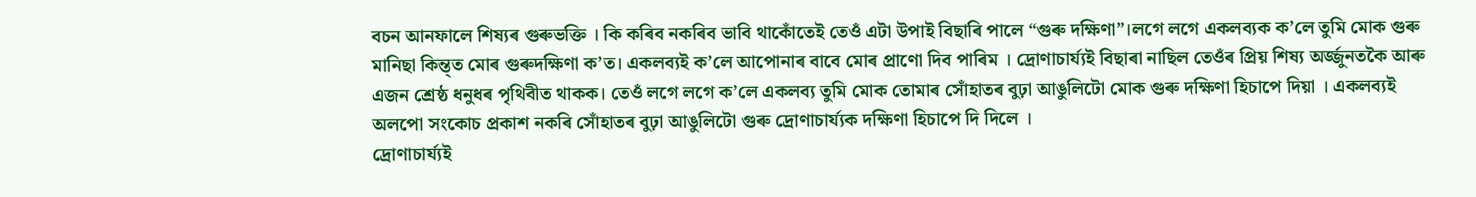বচন আনফালে শিষ্যৰ গুৰুভক্তি । কি কৰিব নকৰিব ভাবি থাকোঁতেই তেওঁ এটা উপাই বিছাৰি পালে “গুৰু দক্ষিণা”।লগে লগে একলব্যক ক’লে তুমি মোক গুৰু মানিছা কিন্ত্ত মোৰ গুৰুদক্ষিণা ক’ত। একলব্যই ক’লে আপোনাৰ বাবে মোৰ প্ৰাণো দিব পাৰিম । দ্ৰোণাচাৰ্য্যই বিছাৰা নাছিল তেওঁৰ প্ৰিয় শিষ্য অৰ্জ্জুনতকৈ আৰু এজন শ্ৰেষ্ঠ ধনুধৰ পৃথিবীত থাকক। তেওঁ লগে লগে ক’লে একলব্য তুমি মোক তোমাৰ সোঁহাতৰ বুঢ়া আঙুলিটো মোক গুৰু দক্ষিণা হিচাপে দিয়া । একলব্যই অলপো সংকোচ প্ৰকাশ নকৰি সোঁহাতৰ বুঢ়া আঙুলিটো গুৰু দ্ৰোণাচাৰ্য্যক দক্ষিণা হিচাপে দি দিলে ।
দ্ৰোণাচাৰ্য্যই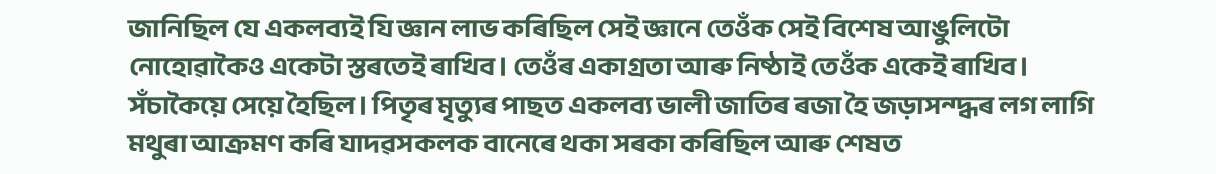জানিছিল যে একলব্যই যি জ্ঞান লাভ কৰিছিল সেই জ্ঞানে তেওঁক সেই বিশেষ আঙুলিটো নোহোৱাকৈও একেটা স্তৰতেই ৰাখিব। তেওঁৰ একাগ্ৰতা আৰু নিষ্ঠাই তেওঁক একেই ৰাখিব।
সঁচাকৈয়ে সেয়ে হৈছিল। পিতৃৰ মৃত্যুৰ পাছত একলব্য ভালী জাতিৰ ৰজা হৈ জড়াসন্দ্ধৰ লগ লাগি মথুৰা আক্ৰমণ কৰি যাদৱসকলক বানেৰে থকা সৰকা কৰিছিল আৰু শেষত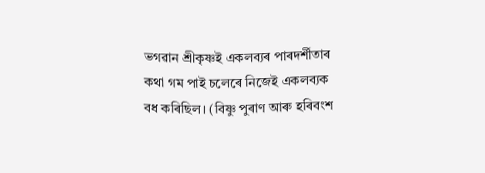ভগৱান শ্ৰীকৃষ্ণই একলব্যৰ পাৰদৰ্শীতাৰ কথা গম পাই চলেৰে নিজেই একলব্যক বধ কৰিছিল। (বিষ্ণু পুৰাণ আৰু হৰিবংশ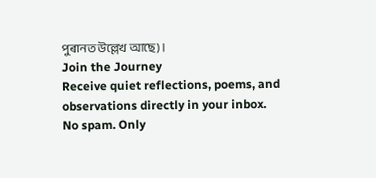পুৰানত উল্লেখ আছে)।
Join the Journey
Receive quiet reflections, poems, and observations directly in your inbox.
No spam. Only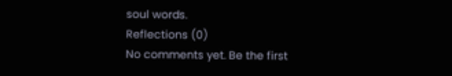soul words.
Reflections (0)
No comments yet. Be the first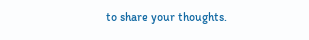to share your thoughts.